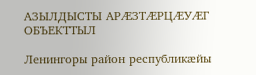АЗЫЛДЫСТЫ АРÆЗТÆРЦÆУÆГ ОБЪЕКТТЫЛ

Ленингоры район республикæйы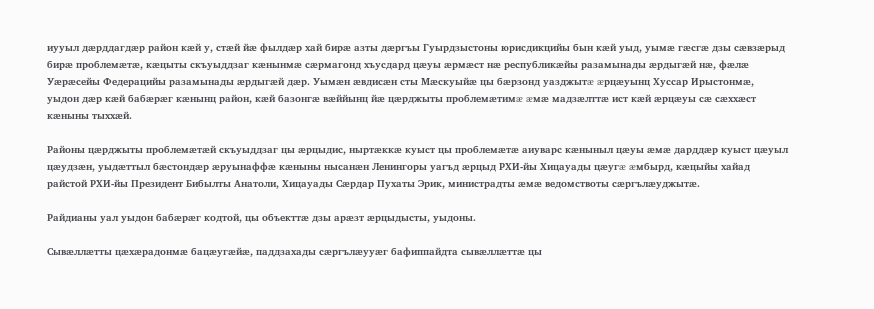иууыл дæрддагдæр район кæй у, стæй йæ фылдæр хай бирæ азты дæргъы Гуырдзыстоны юрисдикцийы бын кæй уыд, уымæ гæсгæ дзы сæвзæрыд бирæ проблемæтæ, кæцыты скъуыддзаг кæнынмæ сæрмагонд хъусдард цæуы æрмæст нæ республикæйы разамынады æрдыгæй нæ, фæлæ Уæрæсейы Федерацийы разамынады æрдыгæй дæр. Уымæн æвдисæн сты Мæскуыйæ цы бæрзонд уазджытæ æрцæуынц Хуссар Ирыстонмæ, уыдон дæр кæй бабæрæг кæнынц район, кæй базонгæ вæййынц йæ цæрджыты проблемæтимæ æмæ мадзæлттæ ист кæй æрцæуы сæ сæххæст кæныны тыххæй.

Районы цæрджыты проблемæтæй скъуыддзаг цы æрцыдис, ныртæккæ куыст цы проблемæтæ аиуварс кæныныл цæуы æмæ дарддæр куыст цæуыл цæудзæн, уыдæттыл бæстондæр æруынаффæ кæныны нысанæн Ленингоры уагъд æрцыд РХИ-йы Хицауады цæугæ æмбырд, кæцыйы хайад райстой РХИ-йы Президент Бибылты Анатоли, Хицауады Сæрдар Пухаты Эрик, министрадты æмæ ведомствоты сæргълæуджытæ.

Райдианы уал уыдон бабæрæг кодтой, цы объекттæ дзы арæзт æрцыдысты, уыдоны.

Сывæллæтты цæхæрадонмæ бацæугæйæ, паддзахады сæргълæууæг бафиппайдта сывæллæттæ цы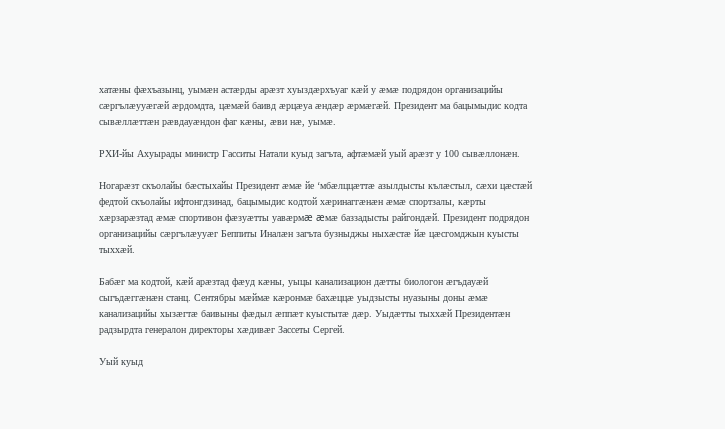хатæны фæхъазынц, уымæн астæрды арæзт хуыздæрхъуаг кæй у æмæ подрядон организацийы сæргълæууæгæй æрдомдта, цæмæй баивд æрцæуа æндæр æрмæгæй. Президент ма бацымыдис кодта сывæллæттæн рæвдауæндон фаг кæны, æви нæ, уымæ.

РХИ-йы Ахуырады министр Гасситы Натали куыд загъта, афтæмæй уый арæзт у 100 сывæллонæн.

Ногарæзт скъолайы бæстыхайы Президент æмæ йе ‘мбæлццæттæ азылдысты кълæстыл, сæхи цæстæй федтой скъолайы ифтонгдзинад, бацымыдис кодтой хæринаггæнæн æмæ спортзалы, кæрты хæрзарæзтад æмæ спортивон фæзуæтты уавæрмæ æмæ баззадысты райгондæй. Президент подрядон организацийы сæргълæууæг Беппиты Иналæн загъта бузныджы ныхæстæ йæ цæсгомджын куысты тыххæй.

Бабæг ма кодтой, кæй арæзтад фæуд кæны, уыцы канализацион дæтты биологон æгъдауæй сыгъдæггæнæн станц. Сентябры мæймæ кæронмæ бахæццæ уыдзысты нуазыны доны æмæ канализацийы хызæгтæ баивыны фæдыл æппæт куыстытæ дæр. Уыдæтты тыххæй Президентæн радзырдта генералон директоры хæдивæг Зассеты Сергей.

Уый куыд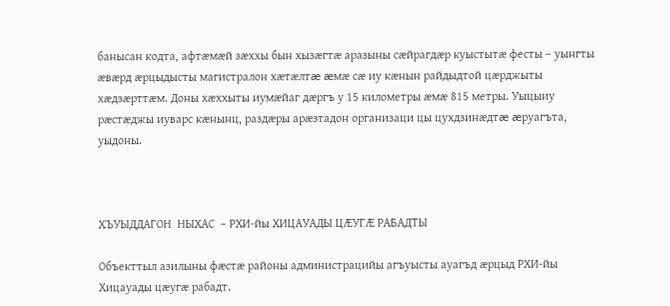банысан кодта, афтæмæй зæххы бын хызæгтæ аразыны сæйрагдæр куыстытæ фесты – уынгты æвæрд æрцыдысты магистралон хæтæлтæ æмæ сæ иу кæнын райдыдтой цæрджыты хæдзæрттæм. Доны хæххыты иумæйаг дæргъ у 15 километры æмæ 815 метры. Уыцыиу рæстæджы иуварс кæнынц, раздæры арæзтадон организаци цы цухдзинæдтæ æруагъта, уыдоны.



ХЪУЫДДАГОН  НЫХАС  – РХИ-йы ХИЦАУАДЫ ЦÆУГÆ РАБАДТЫ

Объекттыл азилыны фæстæ районы администрацийы агъуысты ауагъд æрцыд РХИ-йы Хицауады цæугæ рабадт.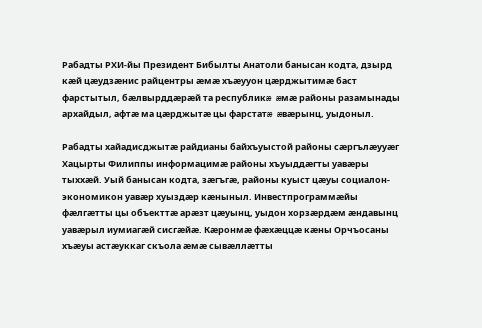Рабадты РХИ-йы Президент Бибылты Анатоли банысан кодта, дзырд кæй цæудзæнис райцентры æмæ хъæууон цæрджытимæ баст фарстытыл, бæлвырддæрæй та республикæ æмæ районы разамынады архайдыл, афтæ ма цæрджытæ цы фарстатæ æвæрынц, уыдоныл.

Рабадты хайадисджытæ райдианы байхъуыстой районы сæргълæууæг Хацырты Филиппы информацимæ районы хъуыддæгты уавæры тыххæй. Уый банысан кодта, зæгъгæ, районы куыст цæуы социалон-экономикон уавæр хуыздæр кæныныл. Инвестпрограммæйы фæлгæтты цы объекттæ арæзт цæуынц, уыдон хорзæрдæм æндавынц уавæрыл иумиагæй сисгæйæ. Кæронмæ фæхæццæ кæны Орчъосаны хъæуы астæуккаг скъола æмæ сывæллæтты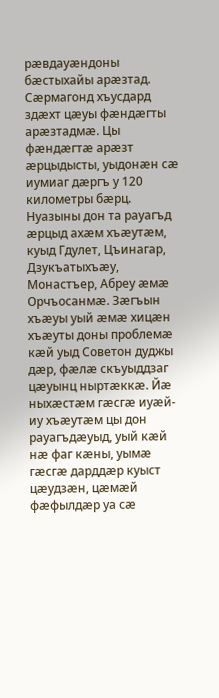рæвдауæндоны бæстыхайы арæзтад. Сæрмагонд хъусдард здæхт цæуы фæндæгты арæзтадмæ. Цы фæндæгтæ арæзт æрцыдысты, уыдонæн сæ иумиаг дæргъ у 120 километры бæрц. Нуазыны дон та рауагъд æрцыд ахæм хъæутæм, куыд Гдулет, Цъинагар, Дзукъатыхъæу, Монастъер, Абреу æмæ Орчъосанмæ. Зæгъын хъæуы уый æмæ хицæн хъæуты доны проблемæ кæй уыд Советон дуджы дæр, фæлæ скъуыддзаг цæуынц ныртæккæ. Йæ ныхæстæм гæсгæ иуæй-иу хъæутæм цы дон рауагъдæуыд, уый кæй нæ фаг кæны, уымæ гæсгæ дарддæр куыст цæудзæн, цæмæй фæфылдæр уа сæ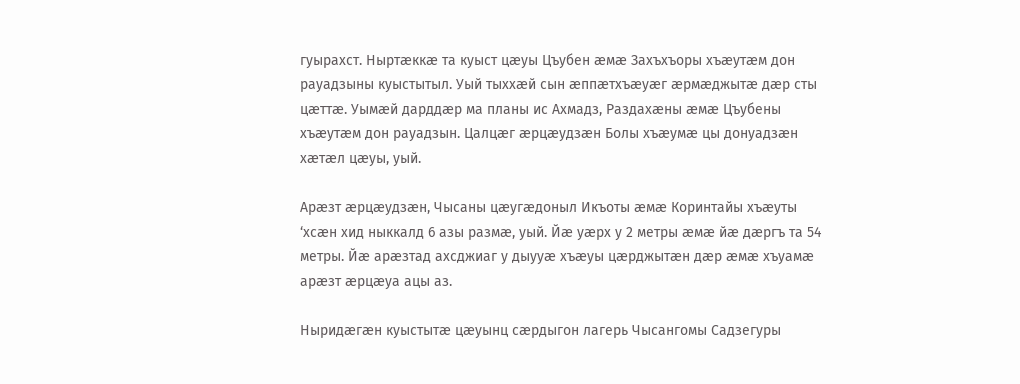гуырахст. Ныртæккæ та куыст цæуы Цъубен æмæ Захъхъоры хъæутæм дон рауадзыны куыстытыл. Уый тыххæй сын æппæтхъæуæг æрмæджытæ дæр сты цæттæ. Уымæй дарддæр ма планы ис Ахмадз, Раздахæны æмæ Цъубены хъæутæм дон рауадзын. Цалцæг æрцæудзæн Болы хъæумæ цы донуадзæн хæтæл цæуы, уый.

Арæзт æрцæудзæн, Чысаны цæугæдоныл Икъоты æмæ Коринтайы хъæуты ‘хсæн хид ныккалд 6 азы размæ, уый. Йæ уæрх у 2 метры æмæ йæ дæргъ та 54 метры. Йæ арæзтад ахсджиаг у дыууæ хъæуы цæрджытæн дæр æмæ хъуамæ арæзт æрцæуа ацы аз.

Ныридæгæн куыстытæ цæуынц сæрдыгон лагерь Чысангомы Садзегуры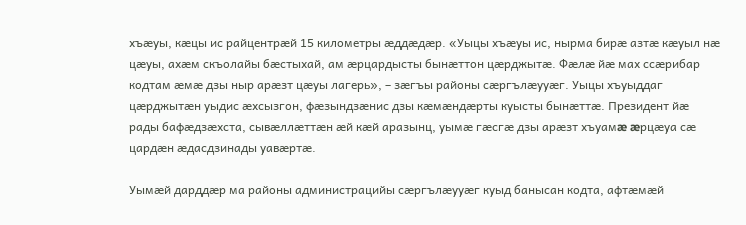хъæуы, кæцы ис райцентрæй 15 километры æддæдæр. «Уыцы хъæуы ис, нырма бирæ азтæ кæуыл нæ цæуы, ахæм скъолайы бæстыхай, ам æрцардысты бынæттон цæрджытæ. Фæлæ йæ мах ссæрибар кодтам æмæ дзы ныр арæзт цæуы лагерь», – зæгъы районы сæргълæууæг. Уыцы хъуыддаг цæрджытæн уыдис æхсызгон, фæзындзæнис дзы кæмæндæрты куысты бынæттæ. Президент йæ рады бафæдзæхста, сывæллæттæн æй кæй аразынц, уымæ гæсгæ дзы арæзт хъуамæ æрцæуа сæ цардæн æдасдзинады уавæртæ.

Уымæй дарддæр ма районы администрацийы сæргълæууæг куыд банысан кодта, афтæмæй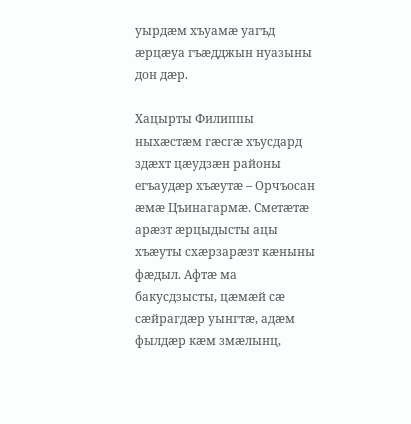уырдæм хъуамæ уагъд æрцæуа гъæдджын нуазыны дон дæр.

Хацырты Филиппы ныхæстæм гæсгæ хъусдард здæхт цæудзæн районы егъаудæр хъæутæ – Орчъосан æмæ Цъинагармæ. Сметæтæ арæзт æрцыдысты ацы хъæуты схæрзарæзт кæныны фæдыл. Афтæ ма бакусдзысты, цæмæй сæ сæйрагдæр уынгтæ, адæм фылдæр кæм змæлынц,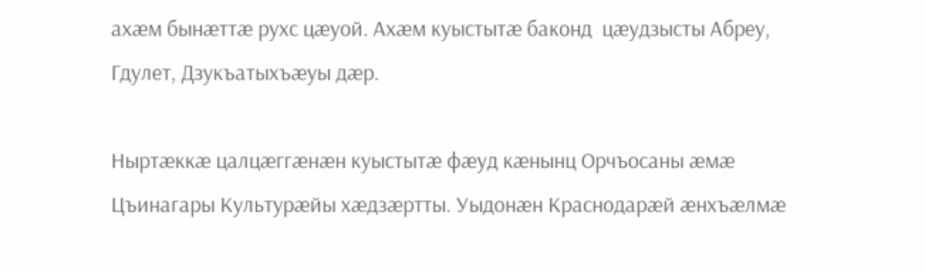ахæм бынæттæ рухс цæуой. Ахæм куыстытæ баконд  цæудзысты Абреу, Гдулет, Дзукъатыхъæуы дæр.

Ныртæккæ цалцæггæнæн куыстытæ фæуд кæнынц Орчъосаны æмæ Цъинагары Культурæйы хæдзæртты. Уыдонæн Краснодарæй æнхъæлмæ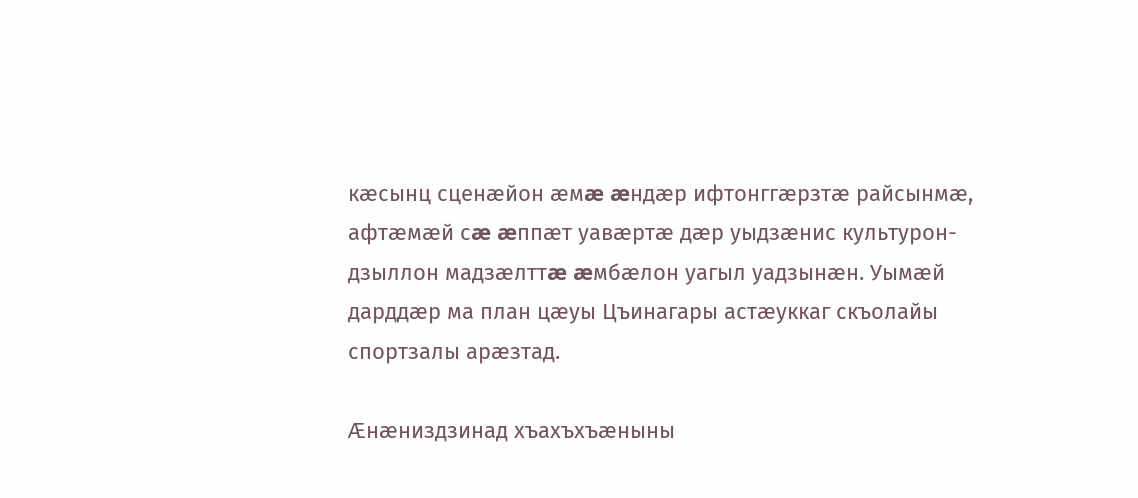кæсынц сценæйон æмæ æндæр ифтонггæрзтæ райсынмæ, афтæмæй сæ æппæт уавæртæ дæр уыдзæнис культурон-дзыллон мадзæлттæ æмбæлон уагыл уадзынæн. Уымæй дарддæр ма план цæуы Цъинагары астæуккаг скъолайы спортзалы арæзтад.

Æнæниздзинад хъахъхъæныны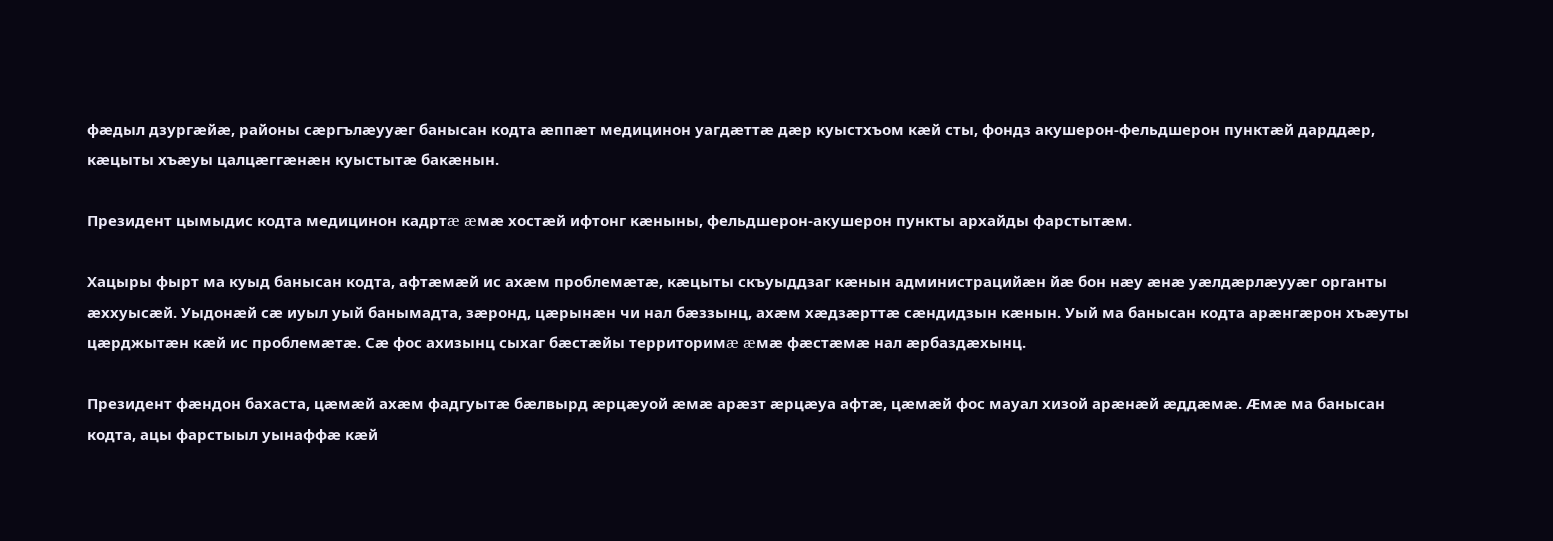фæдыл дзургæйæ, районы сæргълæууæг банысан кодта æппæт медицинон уагдæттæ дæр куыстхъом кæй сты, фондз акушерон-фельдшерон пунктæй дарддæр, кæцыты хъæуы цалцæггæнæн куыстытæ бакæнын.

Президент цымыдис кодта медицинон кадртæ æмæ хостæй ифтонг кæныны, фельдшерон-акушерон пункты архайды фарстытæм.

Хацыры фырт ма куыд банысан кодта, афтæмæй ис ахæм проблемæтæ, кæцыты скъуыддзаг кæнын администрацийæн йæ бон нæу æнæ уæлдæрлæууæг органты æххуысæй. Уыдонæй сæ иуыл уый банымадта, зæронд, цæрынæн чи нал бæззынц, ахæм хæдзæрттæ сæндидзын кæнын. Уый ма банысан кодта арæнгæрон хъæуты цæрджытæн кæй ис проблемæтæ. Сæ фос ахизынц сыхаг бæстæйы территоримæ æмæ фæстæмæ нал æрбаздæхынц.

Президент фæндон бахаста, цæмæй ахæм фадгуытæ бæлвырд æрцæуой æмæ арæзт æрцæуа афтæ, цæмæй фос мауал хизой арæнæй æддæмæ. Æмæ ма банысан кодта, ацы фарстыыл уынаффæ кæй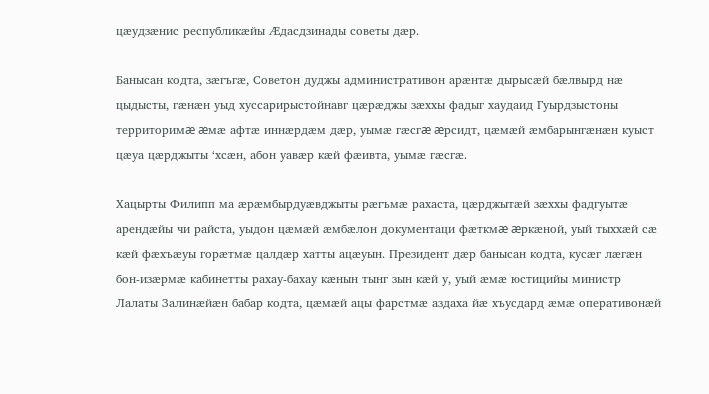цæудзæнис республикæйы Æдасдзинады советы дæр.

Банысан кодта, зæгъгæ, Советон дуджы административон арæнтæ дырысæй бæлвырд нæ цыдысты, гæнæн уыд хуссарирыстойнавг цæрæджы зæххы фадыг хаудаид Гуырдзыстоны территоримæ æмæ афтæ иннæрдæм дæр, уымæ гæсгæ æрсидт, цæмæй æмбарынгæнæн куыст цæуа цæрджыты ‘хсæн, абон уавæр кæй фæивта, уымæ гæсгæ.

Хацырты Филипп ма æрæмбырдуæвджыты рæгъмæ рахаста, цæрджытæй зæххы фадгуытæ арендæйы чи райста, уыдон цæмæй æмбæлон документаци фæткмæ æркæной, уый тыххæй сæ кæй фæхъæуы горæтмæ цалдæр хатты ацæуын. Президент дæр банысан кодта, кусæг лæгæн бон-изæрмæ кабинетты рахау-бахау кæнын тынг зын кæй у, уый æмæ юстицийы министр Лалаты Залинæйæн бабар кодта, цæмæй ацы фарстмæ аздаха йæ хъусдард æмæ оперативонæй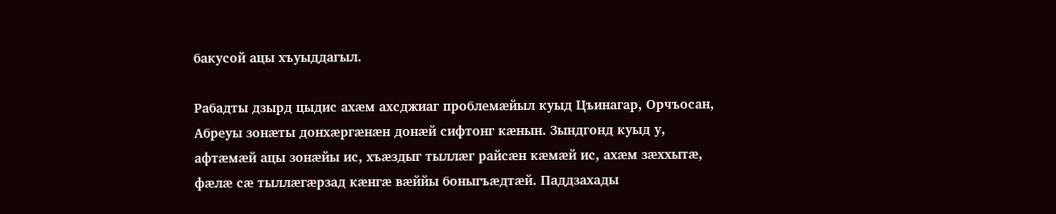бакусой ацы хъуыддагыл.

Рабадты дзырд цыдис ахæм ахсджиаг проблемæйыл куыд Цъинагар, Орчъосан, Абреуы зонæты донхæргæнæн донæй сифтонг кæнын. Зындгонд куыд у, афтæмæй ацы зонæйы ис, хъæздыг тыллæг райсæн кæмæй ис, ахæм зæххытæ, фæлæ сæ тыллæгæрзад кæнгæ вæййы боныгъæдтæй. Паддзахады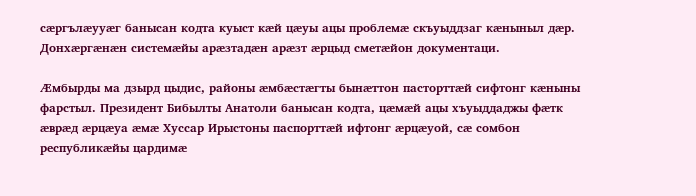сæргълæууæг банысан кодта куыст кæй цæуы ацы проблемæ скъуыддзаг кæныныл дæр. Донхæргæнæн системæйы арæзтадæн арæзт æрцыд сметæйон документаци.

Æмбырды ма дзырд цыдис, районы æмбæстæгты бынæттон пасторттæй сифтонг кæныны фарстыл. Президент Бибылты Анатоли банысан кодта, цæмæй ацы хъуыддаджы фæтк æврæд æрцæуа æмæ Хуссар Ирыстоны паспорттæй ифтонг æрцæуой, сæ сомбон республикæйы цардимæ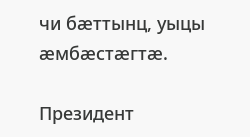чи бæттынц, уыцы æмбæстæгтæ.

Президент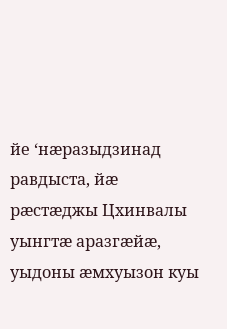йе ‘нæразыдзинад равдыста, йæ рæстæджы Цхинвалы уынгтæ аразгæйæ, уыдоны æмхуызон куы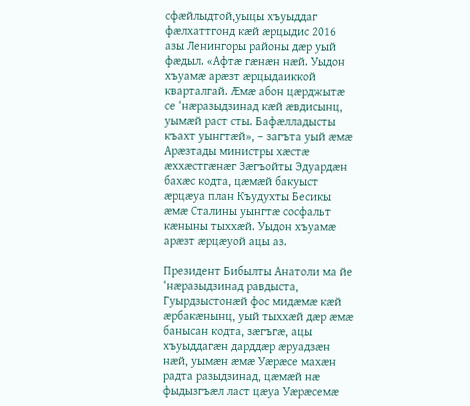сфæйлыдтой,уыцы хъуыддаг фæлхаттгонд кæй æрцыдис 2016 азы Ленингоры районы дæр уый фæдыл. «Афтæ гæнæн нæй. Уыдон хъуамæ арæзт æрцыдаиккой кварталгай. Æмæ абон цæрджытæ се ‘нæразыдзинад кæй æвдисынц, уымæй раст сты. Бафæлладысты къахт уынгтæй», – загъта уый æмæ Арæзтады министры хæстæ æххæстгæнæг Зæгъойты Эдуардæн бахæс кодта, цæмæй бакуыст æрцæуа план Къудухты Бесикы æмæ Сталины уынгтæ сосфальт кæныны тыххæй. Уыдон хъуамæ арæзт æрцæуой ацы аз.

Президент Бибылты Анатоли ма йе ‘нæразыдзинад равдыста, Гуырдзыстонæй фос мидæмæ кæй æрбакæнынц, уый тыххæй дæр æмæ банысан кодта, зæгъгæ, ацы хъуыддагæн дарддæр æруадзæн нæй, уымæн æмæ Уæрæсе махæн радта разыдзинад, цæмæй нæ фыдызгъæл ласт цæуа Уæрæсемæ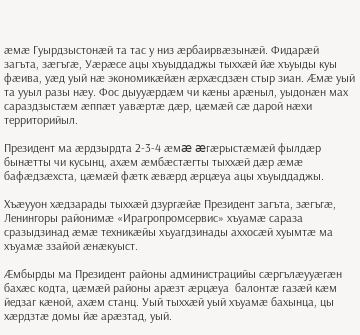æмæ Гуырдзыстонæй та тас у низ æрбаирвæзынæй. Фидарæй загъта, зæгъгæ, Уæрæсе ацы хъуыддаджы тыххæй йæ хъуыды куы фæива, уæд уый нæ экономикæйæн æрхæсдзæн стыр зиан. Æмæ уый та ууыл разы нæу. Фос дыууæрдæм чи кæны арæныл, уыдонæн мах сараздзыстæм æппæт уавæртæ дæр, цæмæй сæ дарой нæхи территорийыл.

Президент ма æрдзырдта 2-3-4 æмæ æгæрыстæмæй фылдæр бынæтты чи кусынц, ахæм æмбæстæгты тыххæй дæр æмæ бафæдзæхста, цæмæй фæтк æвæрд æрцæуа ацы хъуыддаджы.

Хъæууон хæдзарады тыххæй дзургæйæ Президент загъта, зæгъгæ, Ленингоры районимæ «Ирагропромсервис» хъуамæ сараза сразыдзинад æмæ техникæйы хъуагдзинады аххосæй хуымтæ ма хъуамæ ззайой æнæкуыст.

Æмбырды ма Президент районы администрацийы сæргълæууæгæн бахæс кодта, цæмæй районы арæзт æрцæуа  балонтæ газæй кæм йедзаг кæной, ахæм станц. Уый тыххæй уый хъуамæ бахынца, цы хæрдзтæ домы йæ арæзтад, уый.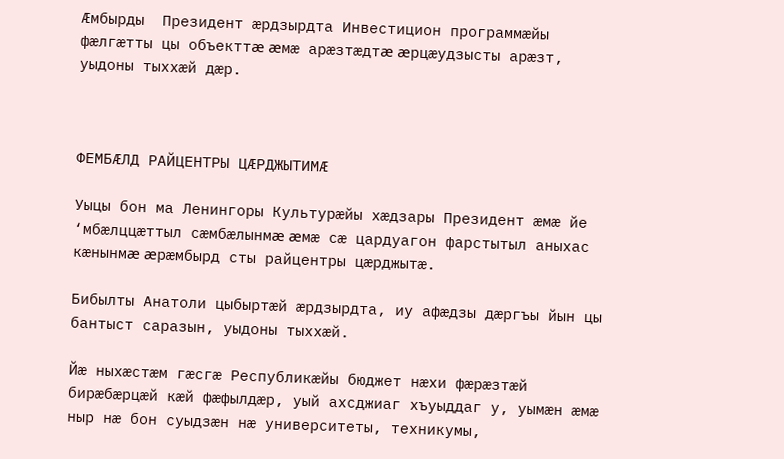Æмбырды  Президент æрдзырдта Инвестицион программæйы фæлгæтты цы объекттæ æмæ арæзтæдтæ æрцæудзысты арæзт, уыдоны тыххæй дæр.



ФЕМБÆЛД РАЙЦЕНТРЫ ЦÆРДЖЫТИМÆ

Уыцы бон ма Ленингоры Культурæйы хæдзары Президент æмæ йе ‘мбæлццæттыл сæмбæлынмæ æмæ сæ цардуагон фарстытыл аныхас кæнынмæ æрæмбырд сты райцентры цæрджытæ.

Бибылты Анатоли цыбыртæй æрдзырдта, иу афæдзы дæргъы йын цы бантыст саразын, уыдоны тыххæй.

Йæ ныхæстæм гæсгæ Республикæйы бюджет нæхи фæрæзтæй бирæбæрцæй кæй фæфылдæр, уый ахсджиаг хъуыддаг у, уымæн æмæ ныр нæ бон суыдзæн нæ университеты, техникумы,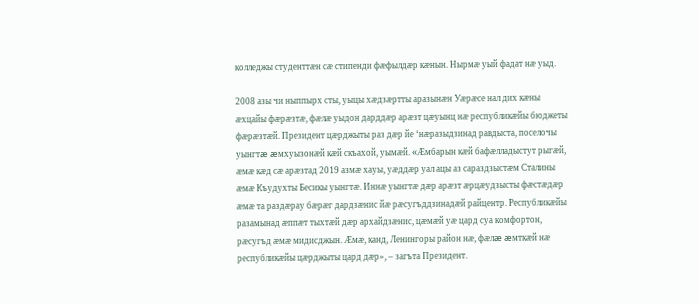колледжы студенттæн сæ стипенди фæфылдæр кæнын. Нырмæ уый фадат нæ уыд.

2008 азы чи ныппырх сты, уыцы хæдзæртты аразынæн Уæрæсе нал дих кæны æхцайы фæрæзтæ, фæлæ уыдон дарддæр арæзт цæуынц нæ республикæйы бюджеты фæрæзтæй. Президент цæрджыты раз дæр йе ‘нæразыдзинад равдыста, поселочы уынгтæ æмхуызонæй кæй скъахой, уымæй. «Æмбарын кæй бафæлладыстут рыгæй, æмæ кæд сæ арæзтад 2019 азмæ хауы, уæддæр уал ацы аз сараздзыстæм Сталины æмæ Къудухты Бесикы уынгтæ. Иннæ уынгтæ дæр арæзт æрцæудзысты фæстæдæр æмæ та раздæрау бæрæг дардзæнис йæ рæсугъддзинадæй райцентр. Республикæйы разамынад æппæт тыхтæй дæр архайдзæнис, цæмæй уæ цард суа комфортон, рæсугъд æмæ мидисджын. Æмæ, канд, Ленингоры район нæ, фæлæ æмткæй нæ республикæйы цæрджыты цард дæр», – загъта Президент.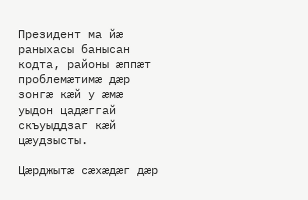Президент ма йæ раныхасы банысан кодта, районы æппæт проблемæтимæ дæр зонгæ кæй у æмæ уыдон цадæггай скъуыддзаг кæй цæудзысты.

Цæрджытæ сæхæдæг дæр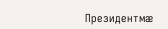Президентмæ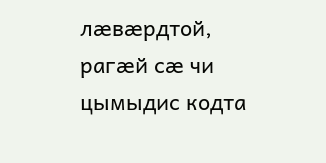лæвæрдтой, рагæй сæ чи цымыдис кодта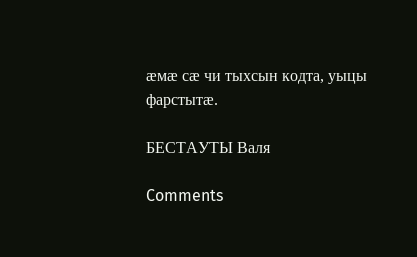æмæ сæ чи тыхсын кодта, уыцы фарстытæ.

БЕСТАУТЫ Валя

Comments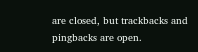are closed, but trackbacks and pingbacks are open.